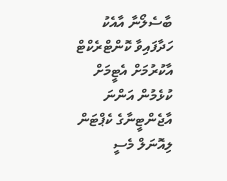ބާސެލޯނާ އާއެކު ހަދާފައިވާ ކޮންޓްރެކްޓް އާކުރުމަށް އެޓީމަށް ކުޅެމުން އަންނަ އާޖެންޓީނާގެ ކެޕްޓަން ލިއޮނަލް މެސީ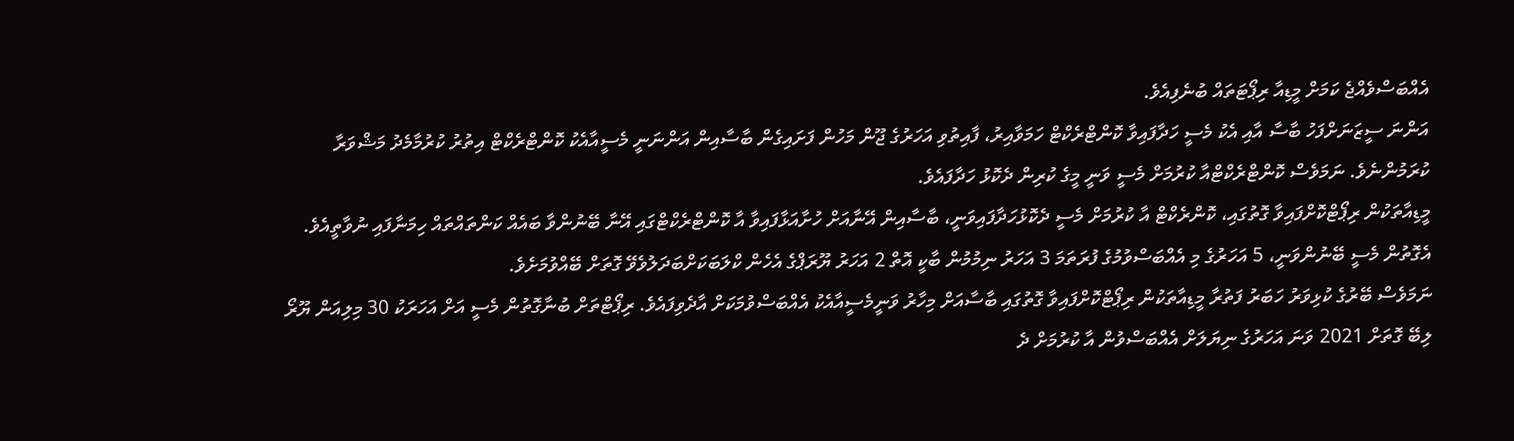އެއްބަސްވެއްޖެ ކަމަށް މީޑިއާ ރިޕޯޓަތައް ބުނެފިއެވެ.
އަންނަ ސީޒަނަށްފަހު ބާސާ އާއި އެކު މެސީ ހަދާފައިވާ ކޮންޓްރެކްޓް ހަމަވާއިރު، ފާއިތުވި އަހަރުގެ ޖޫން މަހުން ފަށައިގެން ބާސާއިން އަންނަނީ މެސީއާއެކު ކޮންޓްރެކްޓް އިތުރު ކުރުމާމެދު މަޝްވަރާ ކުރަމުންނެވެ. ނަމަވެސް ކޮންޓްރެކްޓްއާ ކުރުމަށް މެސީ ވަނީ މީގެ ކުރިން ދެކޮޅު ހަދާފައެވެ.
މީޑިއާތަކުން ރިޕޯޓްކޮށްފައިވާ ގޮތުގައި، ކޮންރެކްޓް އާ ކުރުމަށް މެސީ ދެކޮޅުހަދާފައިވަނީ، ބާސާއިން އޭނާއަށް ހުށާއަޅާފައިވާ އާ ކޮންޓްރެކްޓްގައި އޭނާ ބޭނުންވާ ބައެއް ކަންތައްތައް ހިމަނާފައި ނުވާތީއެވެ. އެގޮތުން މެސީ ބޭނުންވަނީ، 5 އަހަރުގެ މި އެއްބަސްވުމުގެ ފުރަތަމަ 3 އަހަރު ނިމުމުން ބާކީ އޮތް 2 އަހަރު ޔޫރަޕްގެ އެހެން ކްލަބަކަށްބަދަލުވެވޭ ގޮތަށް ބޭއްވުމަށެވެ.
ނަމަވެސް ބޭރުގެ ކުޅިވަރު ހަބަރު ފަތުރާ މީޑިއާތަކުން ރިޕޯޓްކޮށްފައިވާ ގޮތުގައި ބާސާއަށް މިހާރު ވަނީމެސީއާއެކު އެއްބަސްވުމަކަށް އާދެވިފައެވެ. ރިޕޯޓްތަށް ބުނާގޮތުން މެސީ އަށް އަހަރަކު 30 މިލިއަން ޔޫރޯ ލިބޭ ގޮތަށް 2021 ވަނަ އަހަރުގެ ނިޔަލަށް އެއްބަސްވުން އާ ކުރުމަށް ދެ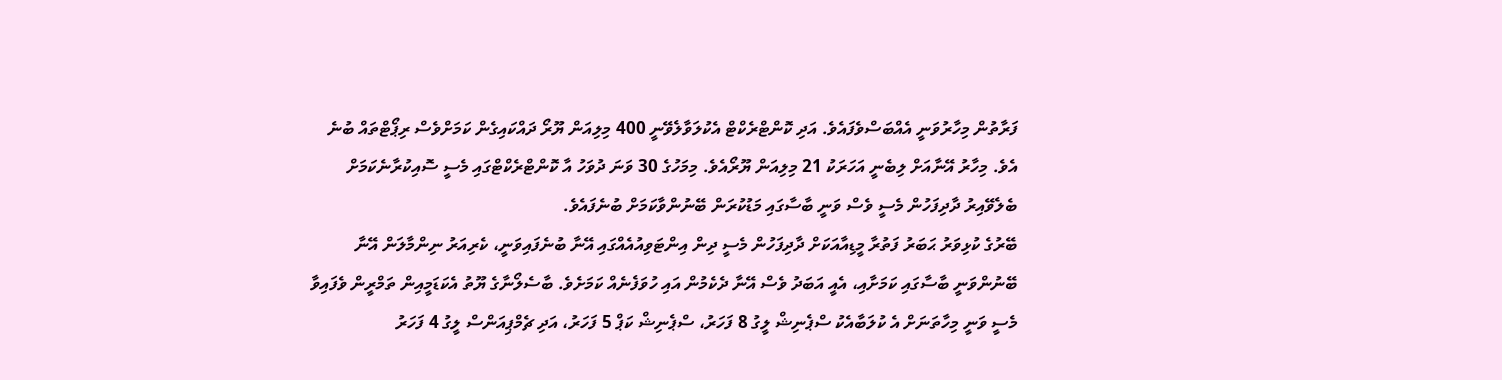ފަރާތުން މިހާރުވަނީ އެއްބަސްވެފައެވެ. އަދި ކޮންޓްރެކްޓް އެކުލަވާލެވޭނީ 400 މިލިއަން ޔޫރޯ ދައްކައިގެން ކަމަށްވެސް ރިޕޯޓްތައް ބުނެ އެވެ. މިހާރު އޭނާއަށް ލިބެނީ އަހަރަކު 21 މިލިއަން ޔޫރޯއެވެ. މިމަހުގެ 30 ވަނަ ދުވަހު އާ ކޮންޓްރެކްޓްގައި މެސީ ސޮއިކުރާނެކަމަށް ބެލެވޭއިރު ދާދިފަހުން މެސީ ވެސް ވަނީ ބާސާގައި މަޑުކުރަން ބޭނުންވާކަމަށް ބުނެފައެވެ.
ބޭރުގެ ކުޅިވަރު ޙަބަރު ފަތުރާ މީޑިއާއަކަށް ދާދިފަހުން މެސީ ދިން އިންޓަވިއުއެއްގައި އޭނާ ބުނެފައިވަނީ، ކެރިއަރު ނިންމާލަން އޭނާ ބޭނުންވަނީ ބާސާގައި ކަމަށާއި، އެއީ އަބަދު ވެސް އޭނާ ދެކެމުން އައި ހުވަފެނެއް ކަމަށެވެ. ބާސެލޯނާގެ ޔޫތު އެކަޑަމީއިން ތަމްރީން ވެފައިވާ މެސީ ވަނީ މިހާތަނަށް އެ ކުލަބާއެކު ސްޕެނިޝް ލީގު 8 ފަހަރު، ސްޕެނިޝް ކަޕް 5 ފަހަރު، އަދި ޗެމްޕިއަންސް ލީގު 4 ފަހަރު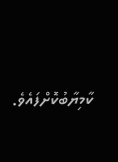ކާމިޔާބުކޮށްފައެވެ.